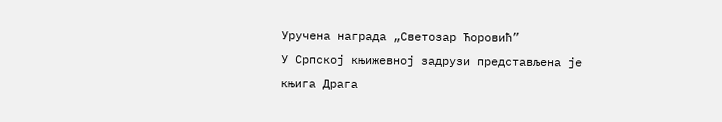Уручена награда „Светозар Ћоровић”
У Српској књижевној задрузи представљена је књига Драга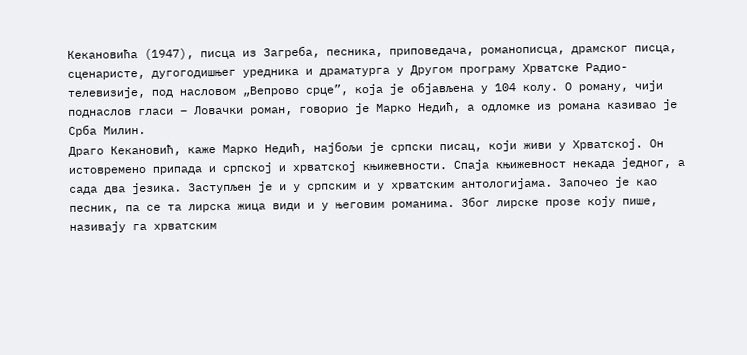Кекановића (1947), писца из Загреба, песника, приповедача, романописца, драмског писца, сценаристе, дугогодишњег уредника и драматурга у Другом програму Хрватске Радио-телевизије, под насловом „Вепрово срце”, која је објављена у 104 колу. О роману, чији поднаслов гласи – Ловачки роман, говорио је Марко Недић, а одломке из романа казивао је Срба Милин.
Драго Кекановић, каже Марко Недић, најбољи је српски писац, који живи у Хрватској. Он истовремено припада и српској и хрватској књижевности. Спаја књижевност некада једног, а сада два језика. Заступљен је и у српским и у хрватским антологијама. Започео је као песник, па се та лирска жица види и у његовим романима. Због лирске прозе коју пише, називају га хрватским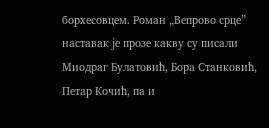борхесовцем. Роман „Вепрово срце” наставак је прозе какву су писали Миодраг Булатовић, Бора Станковић, Петар Кочић, па и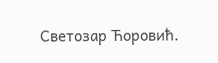Светозар Ћоровић.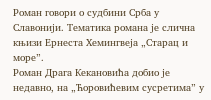Роман говори о судбини Срба у Славонији. Тематика романа је слична књизи Ернеста Хемингвеја „Старац и море”.
Роман Драга Кекановића добио је недавно, на „Ћоровићевим сусретима” у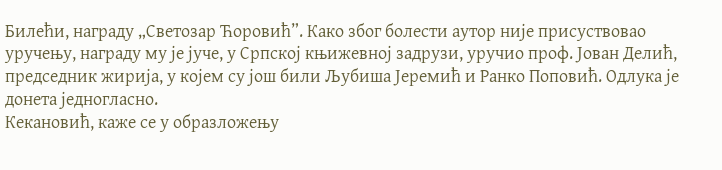Билећи, награду „Светозар Ћоровић”. Како због болести аутор није присуствовао уручењу, награду му је јуче, у Српској књижевној задрузи, уручио проф. Јован Делић, председник жирија, у којем су још били Љубиша Јеремић и Ранко Поповић. Одлука је донета једногласно.
Кекановић, каже се у образложењу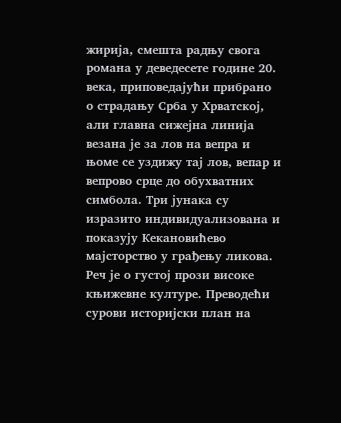жирија, смешта радњу свога романа у деведесете године 20. века, приповедајући прибрано о страдању Срба у Хрватској, али главна сижејна линија везана је за лов на вепра и њоме се уздижу тај лов, вепар и вепрово срце до обухватних симбола. Три јунака су изразито индивидуализована и показују Кекановићево мајсторство у грађењу ликова. Реч је о густој прози високе књижевне културе. Преводећи сурови историјски план на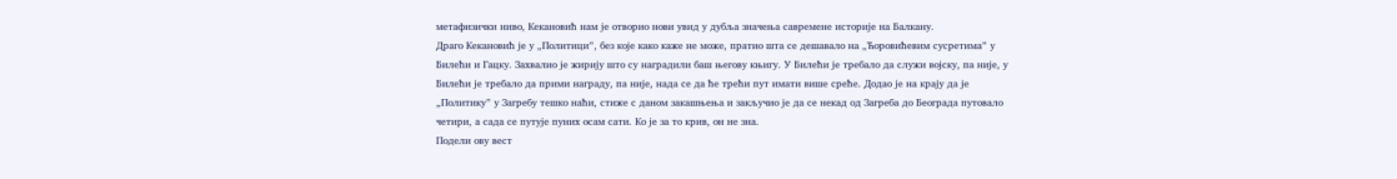метафизички ниво, Кекановић нам је отворио нови увид у дубља значења савремене историје на Балкану.
Драго Кекановић је у „Политици”, без које како каже не може, пратио шта се дешавало на „Ћоровићевим сусретима” у Билећи и Гацку. Захвалио је жирију што су наградили баш његову књигу. У Билећи је требало да служи војску, па није, у Билећи је требало да прими награду, па није, нада се да ће трећи пут имати више среће. Додао је на крају да је „Политику” у Загребу тешко наћи, стиже с даном закашњења и закључио је да се некад од Загреба до Београда путовало четири, а сада се путује пуних осам сати. Ко је за то крив, он не зна.
Подели ову вест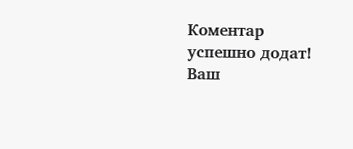Комeнтар успeшно додат!
Ваш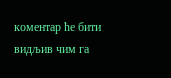комeнтар ћe бити видљив чим га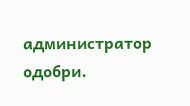администратор одобри.